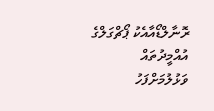ރޮނާލްޑޯއާއެކު ޕޯޗްގަލްގެ އުއްމީދުތައް ވަޅުލުމަށްފަހު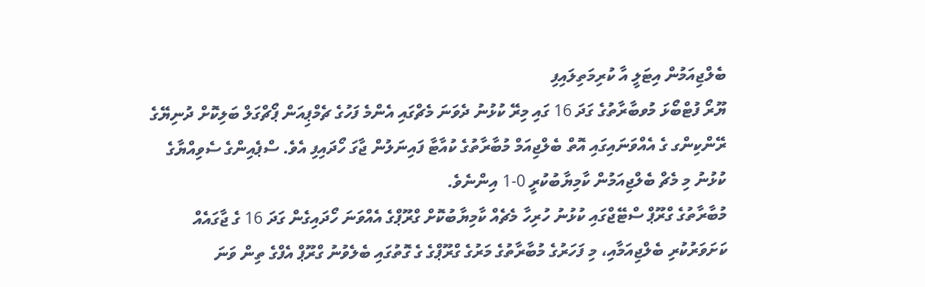ބެލްޖިއަމުން އިޓަލީ އާ ކުރިމަތިލައިފި
ޔޫރޯ ފުޓްބޯޅަ މުވބާރާތުގެ ގަދަ 16 ގައި މިރޭ ކުޅުނު ދެވަނަ މެޗްގައި އެންމެ ފަހުގެ ޗެމްޕިއަން ޕޯޗްގަލް ބަލިކޮށް ދުނިޔޭގެ ރޭންކިންގ ގެ އެއްވަނައިގައި އޮތް ބެލްޖިއަމް މުބާރާތުގެ ކުއާޓާ ފައިނަލުން ޖާގަ ހޯދައިފި އެވެ. ސްޕެއިންގެ ސެވިއްޔާގެ ކުޅުނު މި މެޗް ބެލްޖިއަމުން ކާމިޔާބުކުރީ 0-1 އިންނެވެ.
މުބާރާތުގެ ގްރޫޕް ސްޓޭޖްގައި ކުޅުނު ހުރިހާ މެޗެއް ކާމިޔާބުކޮށް ގްރޫޕްގެ އެއްވަނަ ހޯދައިގެން ގަދަ 16 ގެ ޖާގައެއް ކަށަވަރުކުރި ބެލްޖިއަމާއި، މި ފަހަރުގެ މުބާރާތުގެ މަރުގެ ގްރޫޕްގެ ގެ ގޮތުގައި ބެލެވުނު ގްރޫޕް އެފްގެ ތިން ވަނަ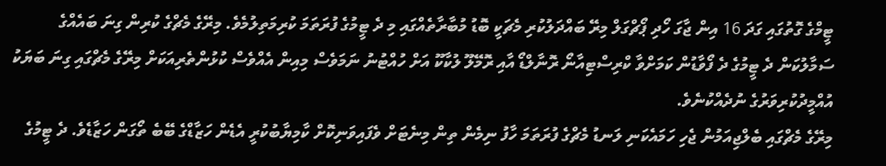ޓީމްގެ ގޮތުގައި ގަދަ 16 އިން ޖާގަ ހޯދި ޕޯޗްގަލް މިރޭ ބައްދަލުކުރި މެޗަކީ ބޮޑު މުބާރާތެއްގައި މި ދެ ޓީމުގެ ފުރަތަމަ ކުރިމަތިލުމެވެ. މިރޭގެ މެޗްގެ ކުރިން ގިނަ ބައެއްގެ ސަމާލުކަން ދެ ޓީމުގެ ދެ ފޯވާޑުން ކަމަށްވާ ކްރިސްޓިއާނޯ ރޮނާލްޑޯ އާއި ރޮމޭލޫ ލުކާކޫ އަށް ހުއްޓުނު ނަމަވެސް މިއިން އެއްވެސް ކުޅުންތެރިއަކަށް މިރޭގެ މެޗްގައި ގިނަ ބަޔަކު އުއްމީދުކުރިވަރުގެ ނުދެއްކުނެވެ.
މިރޭގެ މެޗްގައި ބެލްޖިއަމުން ޖެހި ހަމައެކަނި ލަނޑު މެޗްގެ ފުރަތަމަ ހާފު ނިމެން ތިން މިނެޓަށް ވެފައިވަނިކޮށް ކާމިޔާބުކުރީ އެޑެން ހަޒާޑްގެ ބޭބެ ތޯގަން ހަޒާޑެވެ. ދެ ޓީމުގެ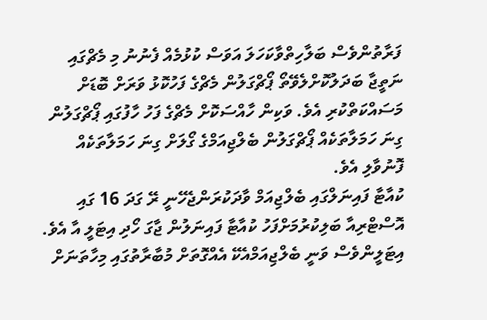ފަރާތުންވެސް ބަލާހިތްވާކަހަލަ އަވަސް ކުޅުމެއް ފެނުނު މި މެޗްގައި ނަތީޖާ ބަދަލުކޮށްލެވޭތޯ ޕޯޗްގަލުން މެޗްގެ ފަހުކޮޅު ވަރަށް ބޮޑަށް މަސައްކަތްކުރި އެވެ. ވަކިން ހާއްސަކޮށް މެޗްގެ ފަހު ހާފުގައި ޕޯޗްގަލުން ގިނަ ހަމަލާތަކެއް ޕޯޗްގަލުން ބެލްޖިއަމްގެ ގޯލަށް ގިނަ ހަމަލާތަކެއް ފޮނުވާލި އެވެ.
ކުއާޓާ ފައިނަލްގައި ބެލްޖިއަމް ވާދަކުރަންޖެހޭނީ ރޭ ގަދަ 16 ގައި އޮސްޓްރިއާ ބަލިކުރުމަށްފަހު ކުއާޓާ ފައިނަލުން ޖާގަ ހޯދި އިޓަލީ އާ އެވެ. އިޓަލީންވެސް ވަނީ ބެލްޖިއަމްއެކޭ އެއްގޮތަށް މުބާރާތުގައި މިހާތަނަށް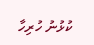ކުޅުނު ހުރިހާ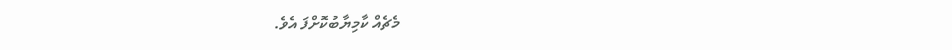މެޗެއް ކާމިޔާބުކޮށްފަ އެވެ.